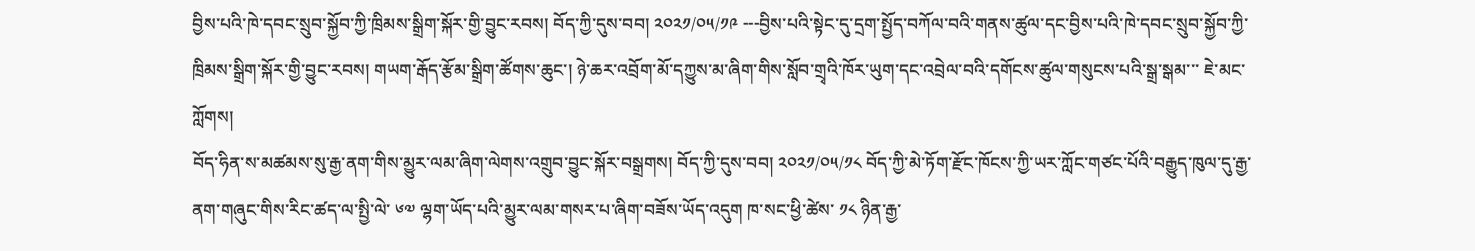བྱིས་པའི་ཁེ་དབང་སྲུབ་སྐྱོབ་ཀྱི་ཁྲིམས་སྒྲིག་སྐོར་གྱི་བྱུང་རབས། བོད་ཀྱི་དུས་བབ། ༢༠༢༡/༠༥/༡༩ ---བྱིས་པའི་སྟེང་དུ་དྲག་སྤྱོད་བཀོལ་བའི་གནས་ཚུལ་དང་བྱིས་པའི་ཁེ་དབང་སྲུབ་སྐྱོབ་ཀྱི་ཁྲིམས་སྒྲིག་སྐོར་གྱི་བྱུང་རབས། གཡག་རྒོད་རྩོམ་སྒྲིག་ཚོགས་ཆུང་། ཉེ་ཆར་འབྲོག་མོ་དཀྱུས་མ་ཞིག་གིས་སློབ་གྲྭའི་ཁོར་ཡུག་དང་འབྲེལ་བའི་དགོངས་ཚུལ་གསུངས་པའི་སྒྲ་སྒམ་་་ ཇེ་མང་ཀློགས།
བོད་ཧིན་ས་མཚམས་སུ་རྒྱ་ནག་གིས་མྱུར་ལམ་ཞིག་ལེགས་འགྲུབ་བྱུང་སྐོར་བསྒྲགས། བོད་ཀྱི་དུས་བབ། ༢༠༢༡/༠༥/༡༨ བོད་ཀྱི་མེ་ཏོག་རྫོང་ཁོངས་ཀྱི་ཡར་ཀློང་གཙང་པོའི་བརྒྱུད་ཁུལ་དུ་རྒྱ་ནག་གཞུང་གིས་རིང་ཚད་ལ་སྤྱི་ལེ་ ༦༧ ལྷག་ཡོད་པའི་མྱུར་ལམ་གསར་པ་ཞིག་བཟོས་ཡོད་འདུག ཁ་སང་ཕྱི་ཚེས་ ༡༨ ཉིན་རྒྱ་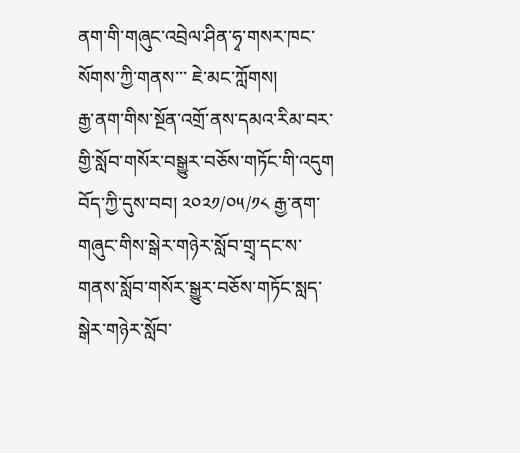ནག་གི་གཞུང་འབྲེལ་ཤིན་ཧྭ་གསར་ཁང་སོགས་ཀྱི་གནས་་་ ཇེ་མང་ཀློགས།
རྒྱ་ནག་གིས་སྔོན་འགྲོ་ནས་དམའ་རིམ་བར་གྱི་སློབ་གསོར་བསྒྱུར་བཅོས་གཏོང་གི་འདུག བོད་ཀྱི་དུས་བབ། ༢༠༢༡/༠༥/༡༨ རྒྱ་ནག་གཞུང་གིས་སྒེར་གཉེར་སློབ་གྲྭ་དང་ས་གནས་སློབ་གསོར་སྒྱུར་བཅོས་གཏོང་སླད་སྒེར་གཉེར་སློབ་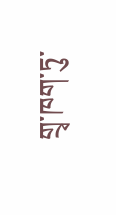གྲྭ་ཁག་ཏུ་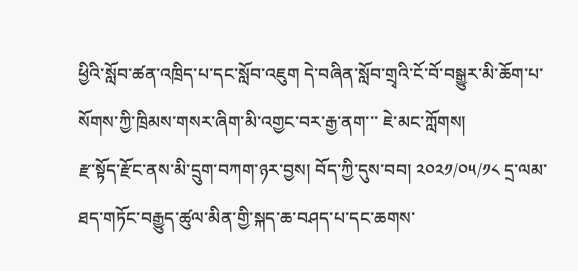ཕྱིའི་སློབ་ཚན་འཁྲིད་པ་དང་སློབ་འཇུག དེ་བཞིན་སློབ་གྲྭའི་ངོ་བོ་བསྒྱུར་མི་ཆོག་པ་སོགས་ཀྱི་ཁྲིམས་གསར་ཞིག་མི་འགྱང་བར་རྒྱ་ནག་་་ ཇེ་མང་ཀློགས།
རྫ་སྟོད་རྫོང་ནས་མི་དྲུག་བཀག་ཉར་བྱས། བོད་ཀྱི་དུས་བབ། ༢༠༢༡/༠༥/༡༨ དྲ་ལམ་ཐད་གཏོང་བརྒྱུད་ཚུལ་མིན་གྱི་སྐད་ཆ་བཤད་པ་དང་ཆགས་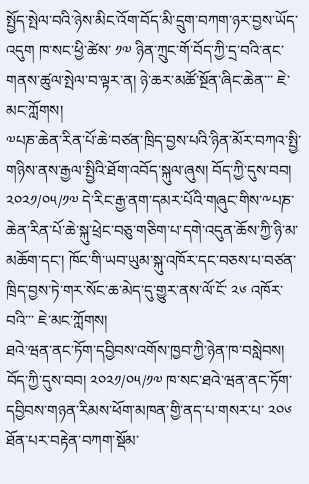སྤྱོད་སྤེལ་བའི་ཉེས་མིང་འོག་བོད་མི་དྲུག་བཀག་ཉར་བྱས་ཡོད་འདུག ཁ་སང་ཕྱི་ཚེས་ ༡༧ ཉིན་ཀྲུང་གོ་བོད་ཀྱི་དྲ་བའི་ནང་གནས་ཚུལ་སྤེལ་བ་ལྟར་ན། ཉེ་ཆར་མཚོ་སྔོན་ཞིང་ཆེན་་་ ཇེ་མང་ཀློགས།
༧པཎ་ཆེན་རིན་པོ་ཆེ་བཙན་ཁྲིད་བྱས་པའི་ཉིན་མོར་བཀའ་སྤྱི་གཉིས་ནས་རྒྱལ་སྤྱིའི་ཐོག་འབོད་སྐུལ་ཞུས། བོད་ཀྱི་དུས་བབ། ༢༠༢༡/༠༥/༡༧ དེ་རིང་རྒྱ་ནག་དམར་པོའི་གཞུང་གིས་༸པཎ་ཆེན་རིན་པོ་ཆེ་སྐུ་ཕྲེང་བཅུ་གཅིག་པ་དགེ་འདུན་ཆོས་ཀྱི་ཉི་མ་མཆོག་དང་། ཁོང་གི་ཡབ་ཡུམ་སྐུ་འཁོར་དང་བཅས་པ་བཙན་ཁྲིད་བྱས་ཏེ་གར་སོང་ཆ་མེད་དུ་གྱུར་ནས་ལོ་ངོ་ ༢༦ འཁོར་བའི་་་ ཇེ་མང་ཀློགས།
ཐའེ་ཝན་ནང་ཏོག་དབྱིབས་འགོས་ཁྱབ་ཀྱི་ཉེན་ཁ་བསླེབས། བོད་ཀྱི་དུས་བབ། ༢༠༢༡/༠༥/༡༧ ཁ་སང་ཐའེ་ཝན་ནང་ཏོག་དབྱིབས་གཉན་རིམས་ཕོག་མཁན་གྱི་ནད་པ་གསར་པ་ ༢༠༦ ཐོན་པར་བརྟེན་བཀག་སྡོམ་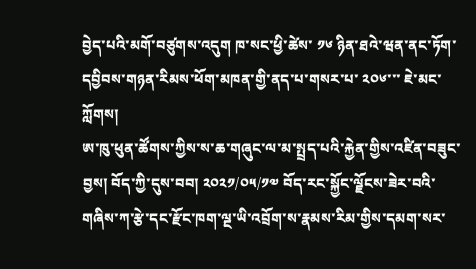བྱེད་པའི་མགོ་བཙུགས་འདུག ཁ་སང་ཕྱི་ཚེས་ ༡༦ ཉིན་ཐའེ་ཝན་ནང་ཏོག་དབྱིབས་གཉན་རིམས་ཕོག་མཁན་གྱི་ནད་པ་གསར་པ་ ༢༠༦་་་ ཇེ་མང་ཀློགས།
ཨ་ཁུ་ཕུན་ཚོགས་ཀྱིས་ས་ཆ་གཞུང་ལ་མ་སྤྲད་པའི་རྐྱེན་གྱིས་འཛིན་བཟུང་བྱས། བོད་ཀྱི་དུས་བབ། ༢༠༢༡/༠༥/༡༧ བོད་རང་སྐྱོང་ལྗོངས་ཟེར་བའི་གཞིས་ཀ་རྩེ་དང་རྫོང་ཁག་ལྔ་ཡི་འབྲོག་ས་རྣམས་རིམ་གྱིས་དམག་སར་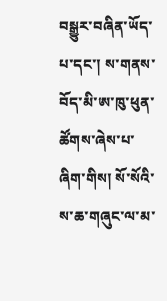བསྒྱུར་བཞིན་ཡོད་པ་དང་། ས་གནས་བོད་མི་ཨ་ཁུ་ཕུན་ཚོགས་ཞེས་པ་ཞིག་གིས། སོ་སོའི་ས་ཆ་གཞུང་ལ་མ་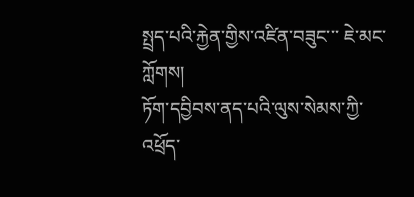སྤྲད་པའི་རྐྱེན་གྱིས་འཛིན་བཟུང་་་ ཇེ་མང་ཀློགས།
ཏོག་དབྱིབས་ནད་པའི་ལུས་སེམས་ཀྱི་འཕྲོད་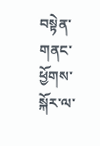བསྟེན་གནང་ཕྱོགས་སྐོར་ལ་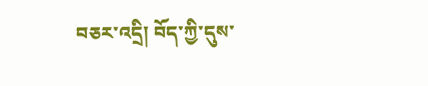བཅར་འདྲི། བོད་ཀྱི་དུས་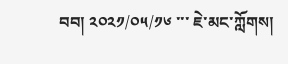བབ། ༢༠༢༡/༠༥/༡༦ ་་་ ཇེ་མང་ཀློགས།